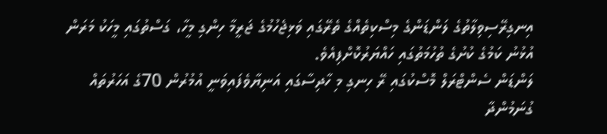އިނގިރޭސިވިލާތުގެ ލަންޑަންގެ މިސްކިތެއްގެ ތެރޭގައި ވަޅިޖެހުމުގެ ޖަރީމާ ހިންގި މީހާ، ގަސްތުގައި މީހަކު މަރަން އުޅުނު ކަމުގެ ކުށުގެ ތުހުމަތުގައި ހައްޔަރުކޮށްފިއެވެ.
ލަންޑަން ސެންޓްރަލް މޮސްކުގައި ރޭ ހިނގި މި ހާދިސާގައި އަނިޔާވެފައިވަނީ އުމުރުން 70ގެ އަހަރުތައް ގުނަމުންދާ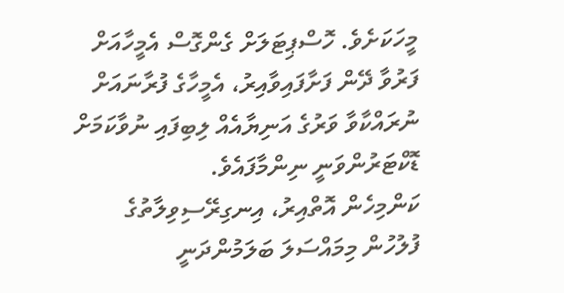މީހަކަށެވެ. ހޮސްޕިޓަލަށް ގެންގޮސް އެމީހާއަށް ފަރުވާ ދޭން ފަށާފައިވާއިރު، އެމީހާގެ ފުރާނައަށް ނުރައްކާވާ ވަރުގެ އަނިޔާއެއް ލިބިފައި ނުވާކަމަށް ޑޮކްޓަރުންވަނީ ނިންމާފައެވެ.
ކަންމިހެން އޮތްއިރު، އިނގިރޭސިވިލާތުގެ ފުލުހުން މިމައްސަލަ ބަލަމުންދަނީ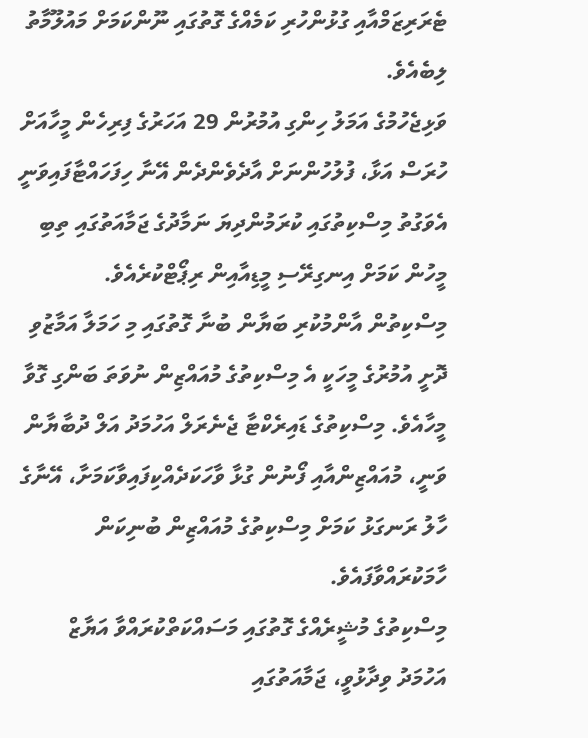ޓެރަރިޒަމްއާއި ގުޅުންހުރި ކަމެއްގެ ގޮތުގައި ނޫންކަމަށް މައުލޫމާތު ލިބެއެވެ.
ވަޅިޖެހުމުގެ އަމަލު ހިންގި އުމުރުން 29 އަހަރުގެ ފިރިހެން މީހާއަށް ހުރަސް އަޅާ، ފުލުހުންނަށް އާދެވެންދެން އޭނާ ހިފަހައްޓާފައިވަނީ އެވަގުތު މިސްކިތުގައި ކުރަމުންދިޔަ ނަމާދުގެ ޖަމާއަތުގައި ތިބި މީހުން ކަމަށް އިނގިރޭސި މީޑިއާއިން ރިޕޯޓްކުރެއެވެ.
މިސްކިތުން އާންމުކުރި ބަޔާން ބުނާ ގޮތުގައި މި ހަމަލާ އަމާޒުވި ދޮށީ އުމުރުގެ މީހަކީ އެ މިސްކިތުގެ މުއައްޒިން ނުވަތަ ބަންގި ގޮވާ މީހާއެވެ. މިސްކިތުގެ ޑައިރެކްޓާ ޖެނެރަލް އަހުމަދު އަލް ދުބާޔާން ވަނީ، މުއައްޒިންއާއި ފޯނުން ގުޅާ ވާހަކަދެއްކިފައިވާކަމަށާ، އޭނާގެ ހާލު ރަނގަޅު ކަމަށް މިސްކިތުގެ މުއައްޒިން ބުނިކަން ހާމަކުރައްވާފައެވެ.
މިސްކިތުގެ މުޝީރެއްގެ ގޮތުގައި މަސައްކަތްކުރައްވާ އަޔާޒް އަހުމަދު ވިދާޅުވީ، ޖަމާއަތުގައި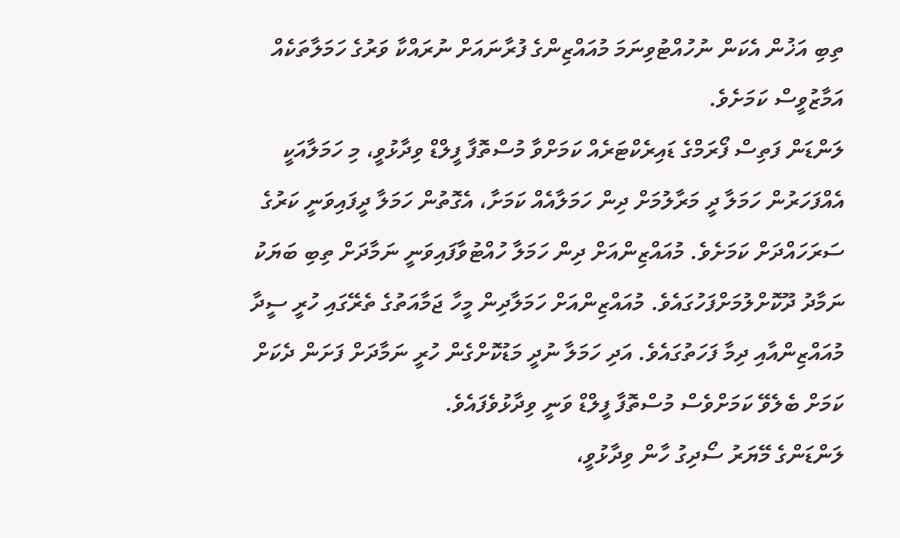ތިބި އަޚުން އެކަން ނުހުއްޓުވިނަމަ މުއައްޒިންގެ ފުރާނައަށް ނުރައްކާ ވަރުގެ ހަމަލާތަކެއް އަމާޒުވީސް ކަމަށެވެ.
ލަންޑަން ފަތިސް ފޯރަމްގެ ޑައިރެކްޓަރެއް ކަމަށްވާ މުސްތޮފާ ފީލްޑް ވިދާޅުވީ، މި ހަމަލާއަކީ އެއްފަހަރުން ހަމަލާ ދީ މަރާލުމަށް ދިން ހަމަލާއެއް ކަމަށާ، އެގޮތުން ހަމަލާ ދީފައިވަނީ ކަރުގެ ސަރަހައްދަށް ކަމަށެވެ. މުއައްޒިންއަށް ދިން ހަމަލާ ހުއްޓުވާފައިވަނީ ނަމާދަށް ތިބި ބަޔަކު ނަމާދު ދޫކޮށްލުމަށްފަހުގައެވެ. މުއައްޒިންއަށް ހަމަލާދިން މީހާ ޖަމާއަތުގެ ތެރޭގައި ހުރީ ސީދާ މުއައްޒިންއާއި ދިމާ ފަހަތުގައެވެ. އަދި ހަމަލާ ނުދީ މަޑުކޮށްގެން ހުރީ ނަމާދަށް ފަށަން ދެކަށް ކަމަށް ބެލެވޭ ކަމަށްވެސް މުސްތޮފާ ފީލްޑް ވަނީ ވިދާޅުވެފައެވެ.
ލަންޑަންގެ މޭޔަރު ސޯދިގު ހާން ވިދާޅުވީ،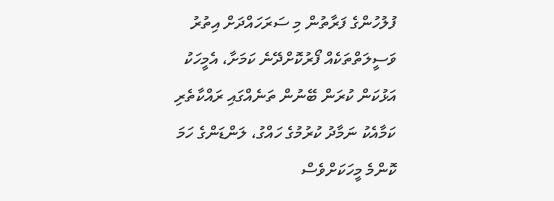ފުލުހުންގެ ފަރާތުން މި ސަރަހައްދަށް އިތުރު ވަސީލަތްތަކެއް ފޯރުކޮށްދޭނެ ކަމަށާ، އެމީހަކު އަޅުކަން ކުރަން ބޭނުން ތަނެއްގައި ރައްކާތެރި ކަމާއެކު ނަމާދު ކުރުމުގެ ހައްގު، ލަންޑަންގެ ހަމަ ކޮންމެ މީހަކަށްވެސް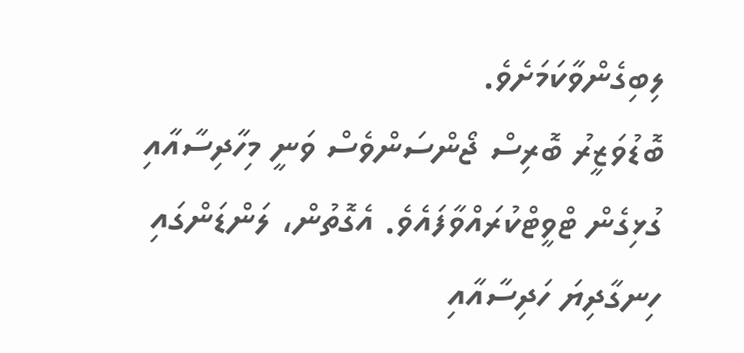ލިބިގެންވާކަމަށެވެ.
ބޮޑުވަޒީރު ބޮރިސް ޖޯންސަންވެސް ވަނީ މިހާދިސާއާއި ގުޅިގެން ޓްވީޓްކުރައްވާފައެވެ. އެގޮތުން، ލަންޑަންގައި ހިނގާދިޔަ ހަދިސާއާއި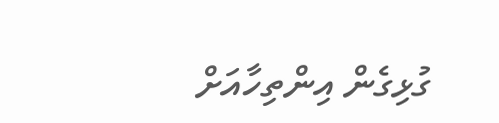ގުޅިގެން އިންތިހާއަށް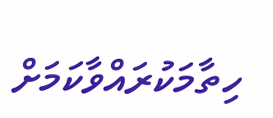ހިތާމަކުރައްވާކަމަށް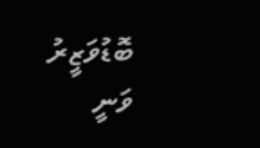ބޮޑުވަޒީރު ވަނީ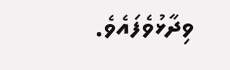ވިދާޅުވެފައެވެ.